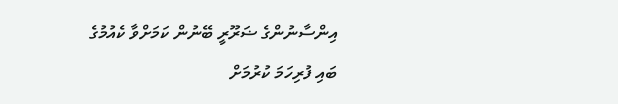އިންސާނުންގެ ޟަރޫރީ ބޭނުން ކަމަށްވާ ކެއުމުގެ ބައި ފުރިހަމަ ކުރުމަށް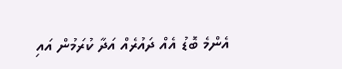އެންމެ ބޮޑު އެއް ދައުރެއް އަދާ ކުރަމުން އައި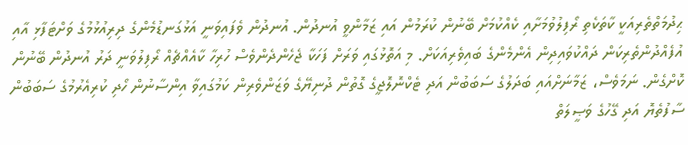ޙިދުމަތްތެރިއަކީ ކާތަކެތި ރޯފިލުވުމަށާއި ކެއްކުމަށް ބޭނުން ކުރަމުން އައި ޒަމާންވީ އުނދުން. އުނދުން ވެފައިވަނީ އަޅުގަނޑުމެންގެ ދިރިއުޅުމުގެ ވަށްޓަފާޅި އާއި އުފެއްދުންތެރިކަން ދައްކުވައިދިން އެންމެންގެ ބައިވެރިއަކަށް. މި އަތޮޅުގައި ވަރަށް ފަހަކާ ޖެހެންދެންވެސް ހުރިހާ ކާއެއްޗެއް ރޯފިލުވަނީ ދަރު އުނދުން ބޭނުން ކޮށްގެން. ނަމަވެސް، ޒަމާނަށްއައި ބަދަލުގެ ސަބަބުން އަދި ޓެކްނޮލޮޖީގެ ގޮތުން ދުނިޔޭގެ ވަޒަންވެރިން ކަމުގައިވާ އިންސާނުން ހޯދި ކުރިއެރުމުގެ ސަބަބުން ސާފުތެޔޮ އަދި ގޭހުގެ ވަޞީލަތް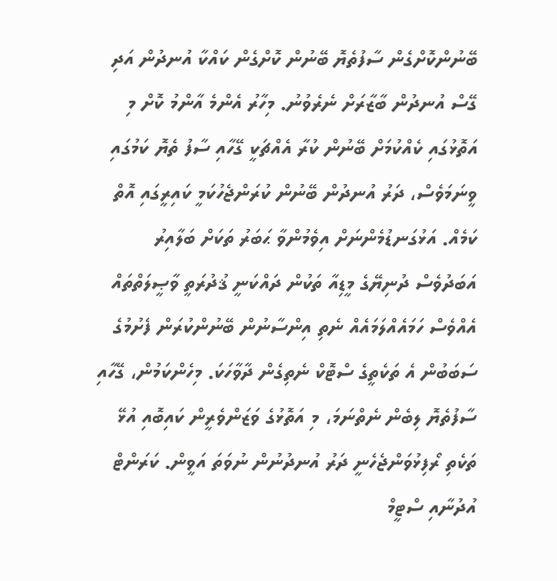ބޭނުންކޮށްގެން ސާފުތެޔޮ ބޭނުން ކޮށްގެން ކައްކާ އުނދުން އަދި ގޭސް އުނދުން ބާޒާރަށް ނެރެވުނު. މިހާރު އެންމެ އާންމު ކޮށް މި އަތޮޅުގައި ކެއްކުމަށް ބޭނުން ކުރާ އެއްޗަކީ ގޭހާއި ސާފު ތެޔޮ ކަމުގައި ވީނަމަވެސް، ދަރު އުނދުން ބޭނުން ކުރަންޖެހުކަމީ ކައިރީގައި އޮތް ކަމެއް. އަޅުގަނޑުމެންނަށް އިވެމުންވާ ޙަބަރު ތަކަށް ބަލާއިރު އަބަދުވެސް ދުނިޔޭގެ މީޑިއާ ތަކުން ދައްކަނީ ޤުދުރަތީ ވާޞީލަތްތައް އެއްވެސް ހަމައެއްލަމައެއް ނެތި އިންސާނުން ބޭނުންކުރަން ފެށުމުގެ ސަބަބުން އެ ތަކެތީގެ ސްޓޮކް ނެތިގެން ދާވާހަކަ. މިހެންކަމުން، ގޭހާއި ސާފުތެޔޮ ލިބެން ނެތްނަމަ، މި އަތޮޅުގެ ވަޒަންވެރީން ކައިބޮއި އުޅޭ ތަކެތި ރޯފިޅުވަންޖެހެނީ ދަރު އުނދުނުން ނުވަތަ އަވީން. ކަރަންޓް އުދުނާއި ސްޓީމް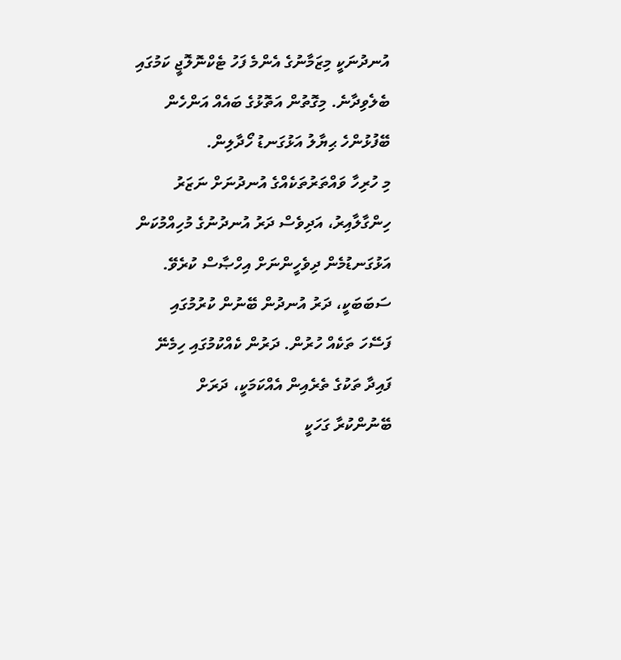އުނދުނަކީ މިޒަމާނުގެ އެންމެ ފަހު ޓެކްނޮލޮޖީ ކަމުގައި ބެލެވިދާނެ. މިގޮތުން އަތޮޅުގެ ބައެއް އަންހެން ބޭފުޅުންހެ ޙިޔާލު އަޅުގަނޑު ހޯދާލިން.
މި ހުރިހާ ވައްތަރުތަކެއްގެ އުނދުނަށް ނަޒަރު ހިންގާލާއިރު، އަދިވެސް ދަރު އުނދުނުގެ މުހިއްމުކަން އަޅުގަނޑުމެން ދިވެހީންނަށް އިހްޞާސް ކުރެވޭ. ސަބަބަކީ، ދަރު އުނދުން ބޭނުން ކުރުމުގައި ފަސޭހަ ތަކެއް ހުރުން. ދަރުން ކެއްކުމުގައި ހިމެނޭ ފައިދާ ތަކުގެ ތެރެއިން އެއްކަމަކީ، ދަރަށް ބޭނުންކުރާ ގަހަކީ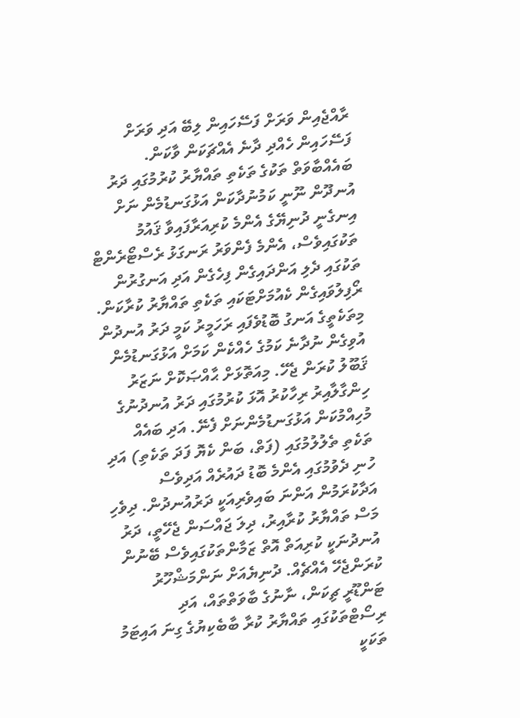ރާއްޖެއިން ވަރަށް ފަސޭހައިން ލިބޭ އަދި ވަރަށް ފަސޭހައިން ހެއްދި ދާނެ އެއްޗަކަން ވާކަން. ބައެއްބާވަތް ތަކުގެ ތަކެތި ތައްޔާރު ކުރުމުގައި ދަރު އުނދޫން ނޫނީ ކަމުނުދާކަން އަޅުގަނޑުމެން ނަށް އިނގެނީ ދުނިޔޭގެ އެންމެ ކުރިއަރާފައިވާ ޤައުމު ތަކުގައިވެސް، އެންމެ ފެންވަރު ރަނގަޅު ރެސްޓޯރެންޓް ތަކުގައި ދެލި އަންދައިގެން ފިހެގެން އަދި އަނގުރުން ރޯފިލުވައިގެން ކެއުމަށްޓަކައި ތަކެތި ތައްޔާރު ކުރާކަން. މިތަކެތީގެ އަނގު ބޮޑުވެފައި ރަހަމީރު ކަމީ ދަރު އުނދުން އުވިގެން ނުދާނެ ކަމުގެ ހެއްކެން ކަމަށް އަޅުގަނޑުމެން ޤަބޫލު ކުރަން ޖެހޭ. މިއަތޮޅަށް ޙާއްޞަކޮށް ނަޒަރު ހިންގާލާއިރު ރިހާކުރު އޮޅަ ކުރުމުގައި ދަރު އުނދުނުގެ މުހިއްމުކަން އަޅުގަނޑުމެންނަށް ފެނޭ. އަދި ބައެއް ތަކެތި ތެލުލުމުގައި (ފަތް، ބަން ކެޔޮ ފަދަ ތަކެތި) އަދި ހުނި ދެވުމުގައި އެންމެ ބޮޑު ދައުރެއް އަދިވެސް އަދާކުރަމުން އަންނަ ބައިވެރިއަކީ ދަރުއުނދުން. ދިވެހި މަސް ތައްޔާރު ކުރާއިރު، ދިލަ ޖައްސަން ޖެހޭތީ، ދަރު އުނދުނަކީ ކުރިއަތް އޮތް ޒަމާންތަކުގައިވެސް ބޭނުން ކުރަންޖެހޭ އެއްޗެއް. ދުނިޔެއަށް ނަންމަޝްހޫރު ޓަންޑޫރީ ޗިކަން، ނާނުގެ ބާވަތްތައް، އަދި ރިސޯޓްތަކުގައި ތައްޔާރު ކުރާ ބާބެކިޔުގެ ގިނަ އައިޓަމު ތަކަކީ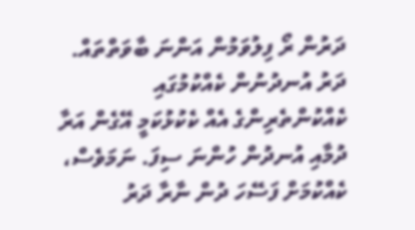ދަރުން ރޯ ފިލުވަމުން އަންނަ ބާވަތްތައް. ދަރު އުނދުނުން ކެއްކުމުގައި ކެއްކުންތެރިންގެ އެއް ކެކުޅުކަމީ އޭގެން އަރާ ދުމާއި އުނދުން ހުންނަ ސިފަ. ނަމަވެސް، ކެއްކުމަށް ފަސޭހަ ދުން ނާރާ ދަރު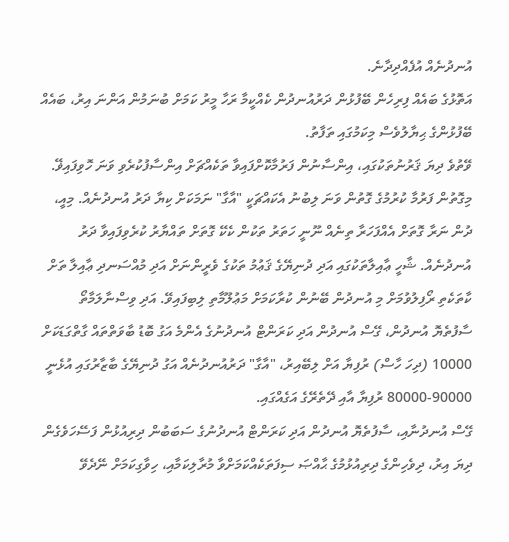އުނދުނެއް އުފެއްދިދާނެ.
އަތޮޅުގެ ބައެއް ފިރިހެން ބޭފުޅުން ދަރުއުނދުން ކެއްކީމާ ރަހާ މީރު ކަމަށް ބުނަމުން އަންނަ އިރު، ބައެއް ބޭފުޅުންގެ ޙިޔާލުވެސް މިކަމުގައި ތަފާތު.
ވޭތުވެ ދިޔަ ޤަރުނުތަކުގައި، އިންސާނުން ފަރުމާކޮށްފައިވާ ތަކެއްޗަށް އިންސާފުކުރެވި ވަނަ ހޮވިފައިޥޭ. މިގޮތުން ފަރުމާ ކުރުމުގެ ގޮތުން ވަނަ ލިބުނު އެކައްޗަކީ "އާގާ" ނަމަކަށް ކިޔާ ދަރު އުނދުނެއް. މިއީ، ދުން ނަރާ ގޮތަށް އެއްފަހަރާ ތިނެއް ނޫނީ ހަތަރު ތަކުން ކެކޭ ގޮތަށް ތައްޔާރު ކުރެވިފައިވާ ދަރު އުނދުނެއް. ޝާހީ ޢާއިލާތަކުގައި އަދި ދުނިޔޭގެ ޤަޢުމު ތަކުގެ ވެރީންނަށް އަދި މުއްސަނދި ޢާއިލާ ތަށް ކާތަކެތި ރޯފިލުވުމަށް މި އުނދުން ބޭނުން ކުރާކަމަށް މަޢުލޫމާތި ލިބިފައިވޭ. އަދި ވިސްނާލަމާތޯ ސާފުތެޔޮ އުނދުން، ގޭސް އުނދުން އަދި ކަރަންޓް އުނދުނުގެ އެންމެ އަގު ބޮޑު ބާވަތްތައް ގާތްގަޑަކަށް 10000 (ދިހަ ހާސް) ރުފިޔާ އަށް ލިބޭއިރު، "އާގާ" ދަރުއުނދުނެއް އަގު ދުނިޔޭގެ ބާޒާރުގައި އުޅެނީ 90000-80000 ރުފިޔާ އާއި ދޭތެރޭގެ އަގެއްގައި.
ގޭސް އުނދުނާއި، ސާފުތެޔޮ އުނދުން އަދި ކަރަންޓް އުނދުނުގެ ސަބަބުން ދިރިއުޅުން ފަސޭހަވެގެން ދިޔަ އިރު، ދިވެހިންގެ ދިރިއުޅުމުގެ ޙާއްޞަ ސިފަތަކެއްކަމަށްވާ މުރާލިކަމާއި، ހިވާގިކަމަށް ނޭދެވޭ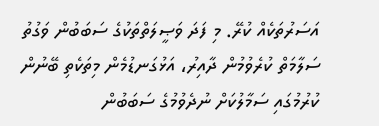އަސަރުތަކެއް ކުރޭ. މި ފަދަ ވަޞީލަތްތަކުގެ ސަބަބުން ވަގުތު ސަލާމަތް ކުރެވުމުން ދާއިރު، އަޅުގަނޑުމެން މިތަކެތި ބޭނުން ކުރުމުގައި ސަމާލުކަށް ނުދެވުމުގެ ސަބަބުން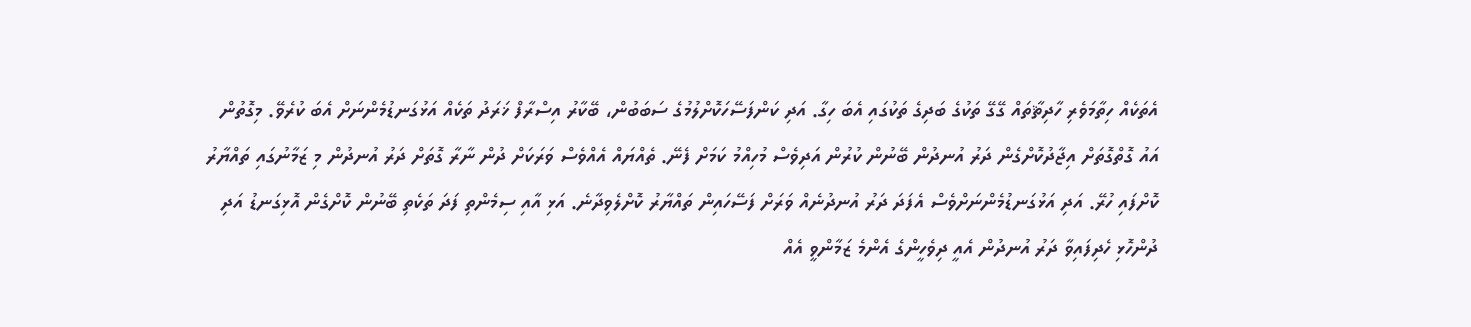އެތަކެއް ހިތާމަވެރި ހާދިޘާތައް ގޭގޭ ތަކުގެ ބަދިގެ ތަކުގައި އެބަ ހިގާ. އަދި ކަންފަސޭހަކޮށްލުމުގެ ސަބަބުން، ބޭކާރު އިސްރާފް ޚަރަދު ތަކެއް އަޅުގަނޑުމެންނަށް އެބަ ކުރެވޭ. މިގޮތުން އައު ގޮތްގޮތަށް އިޖާދުކޮށްގެން ދަރު އުނދުން ބޭނުން ކުރުން އަދިވެސް މުހިއްމު ކަމަށް ފެނޭ. ތެއްޔައް އެއްވެސް ވަރަކަށް ދުން ނާރާ ގޮތަށް ދަރު އުނދުން މި ޒަމާނުގައި ތައްޔާރު ކޮށްފައި ހުރޭ. އަދި އަޅުގަނޑުމެންނަށްވެސް އެފަދަ ދަރު އުނދުނެއް ވަރަށް ފަސޭހައިން ތައްޔާރު ކޮށްލެވިދާނެ. އަޅި އާއި ސިމެންތި ފަދަ ތަކެތި ބޭނުން ކޮށްގެން އޮޅިގަނޑު އަދި ދުންހޮޅި ހެދިފައިވާ ދަރު އުނދުން އެއީ ދިވެހީންގެ އެންމެ ޒަމާންވީ އެއް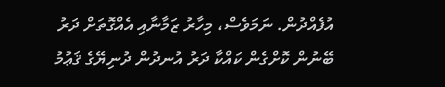އުފެއްދުން. ނަމަވެސް، މިހާރު ޒަމާނާއި އެއްގޮތަށް ދަރު ބޭނުން ކޮށްގެން ކައްކާ ދަރު އުނދުން ދުނިޔޭގެ ޤަޢުމު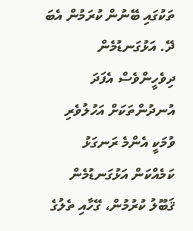ތަކުގައި ބޭނުން ކުރަމުން އެބަ ދޭ. އަޅުގަނޑުމެން ދިވެހީންވެސް އެފަދަ އުނދުންތަކަށް އަހުލުވެރި ވުމަކީ އެންމެ ރަނގަޅު ކަމެއްކަން އަޅުގަނޑުމެން ޤަބޫލު ކުރުމުން، ގޭހާއި ތެލުގެ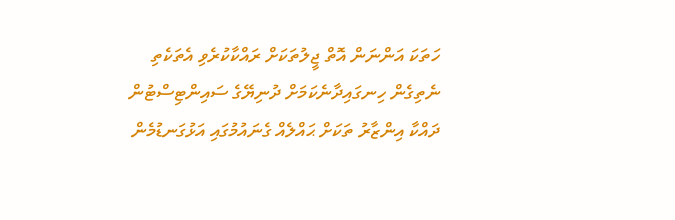ހަތަކަ އަންނަން އޮތް ޖީލުތަކަށް ރައްކާކުރެވި އެތަކެތި ނެތިގެން ހިނގައިދާނެކަމަށް ދުނިޔޭގެ ސައިންޓިސްޓުން ދައްކާ އިންޒާރު ތަކަށް ޙައްލެއް ގެނައުމުގައި އަޅުގަނޑުމެން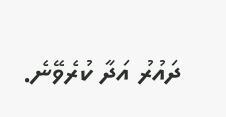ދައުރު އަދާ ކުރެވޭނެ.